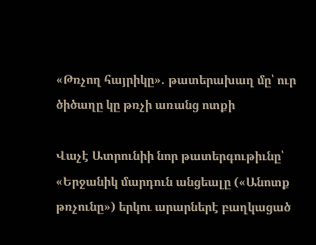«Թռչող հայրիկը». թատերախաղ մը՝ ուր ծիծաղը կը թռչի առանց ոտքի

Վաչէ Ատրունիի նոր թատերգութիւնը՝ «Երջանիկ մարդուն անցեալը («Անոտք թռչունը») երկու արարներէ բաղկացած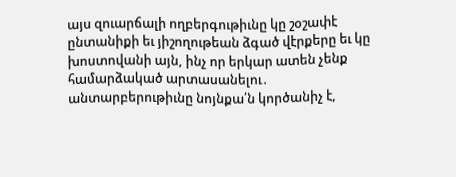այս զուարճալի ողբերգութիւնը կը շօշափէ ընտանիքի եւ յիշողութեան ձգած վէրքերը եւ կը խոստովանի այն, ինչ որ երկար ատեն չենք համարձակած արտասանելու․ անտարբերութիւնը նոյնքա՛ն կործանիչ է,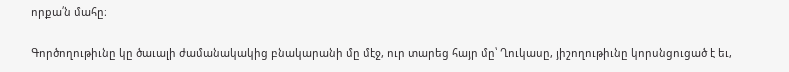որքա՛ն մահը։

Գործողութիւնը կը ծաւալի ժամանակակից բնակարանի մը մէջ, ուր տարեց հայր մը՝ Ղուկասը, յիշողութիւնը կորսնցուցած է եւ,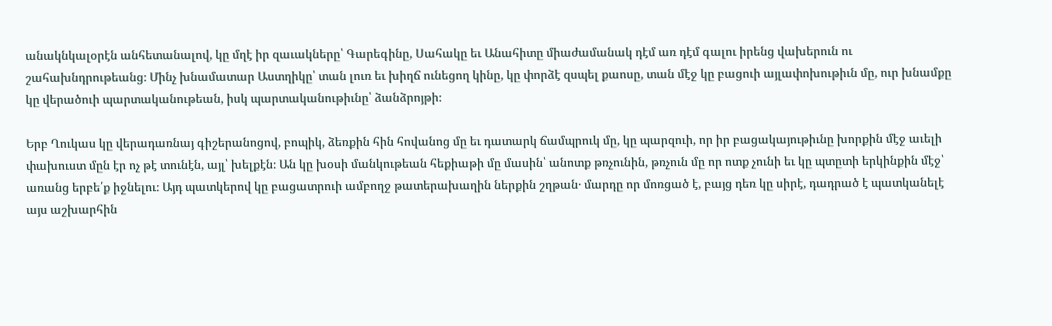անակնկալօրէն անհետանալով, կը մղէ իր զաւակները՝ Գարեգինը, Սահակը եւ Անահիտը միաժամանակ դէմ առ դէմ գալու իրենց վախերուն ու շահախնդրութեանց։ Մինչ խնամատար Աստղիկը՝ տան լուռ եւ խիղճ ունեցող կինը, կը փորձէ զսպել քաոսը, տան մէջ կը բացուի այլափոխութիւն մը, ուր խնամքը կը վերածուի պարտականութեան, իսկ պարտականութիւնը՝ ձանձրոյթի։

Երբ Ղուկաս կը վերադառնայ գիշերանոցով, բոպիկ, ձեռքին հին հովանոց մը եւ դատարկ ճամպրուկ մը, կը պարզուի, որ իր բացակայութիւնը խորքին մէջ աւելի փախուստ մըն էր ոչ թէ տունէն, այլ՝ խելքէն։ Ան կը խօսի մանկութեան հեքիաթի մը մասին՝ անոտք թռչունին, թռչուն մը որ ոտք չունի եւ կը պտըտի երկինքին մէջ՝ առանց երբե՛ք իջնելու։ Այդ պատկերով կը բացատրուի ամբողջ թատերախաղին ներքին շղթան․ մարդը որ մոռցած է, բայց դեռ կը սիրէ, դադրած է պատկանելէ այս աշխարհին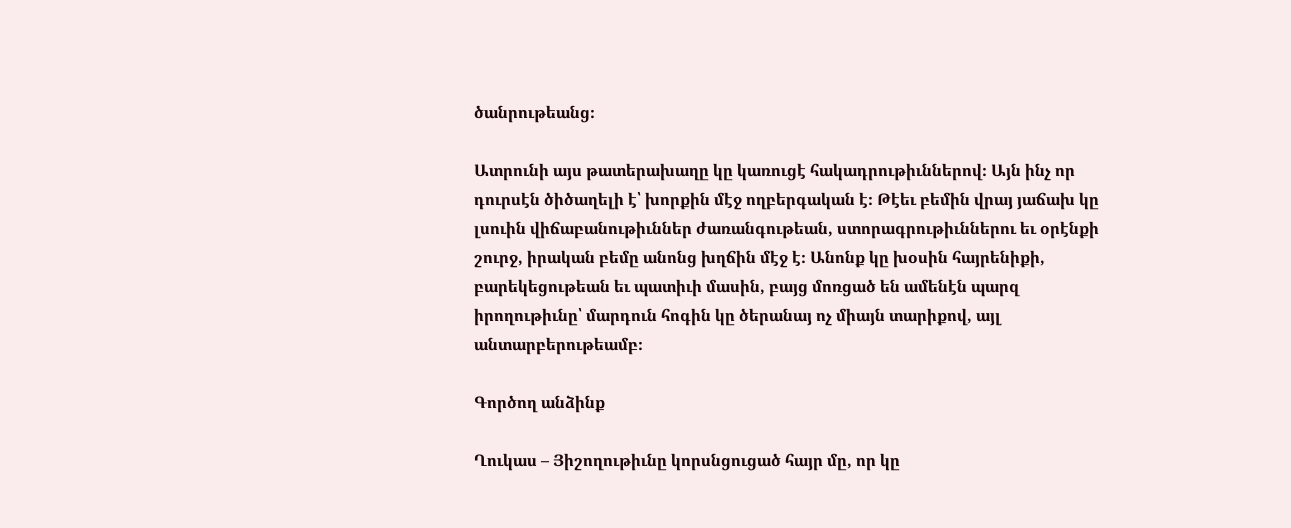ծանրութեանց։

Ատրունի այս թատերախաղը կը կառուցէ հակադրութիւններով։ Այն ինչ որ դուրսէն ծիծաղելի է՝ խորքին մէջ ողբերգական է։ Թէեւ բեմին վրայ յաճախ կը լսուին վիճաբանութիւններ ժառանգութեան, ստորագրութիւններու եւ օրէնքի շուրջ, իրական բեմը անոնց խղճին մէջ է։ Անոնք կը խօսին հայրենիքի, բարեկեցութեան եւ պատիւի մասին, բայց մոռցած են ամենէն պարզ իրողութիւնը՝ մարդուն հոգին կը ծերանայ ոչ միայն տարիքով, այլ անտարբերութեամբ։

Գործող անձինք

Ղուկաս – Յիշողութիւնը կորսնցուցած հայր մը, որ կը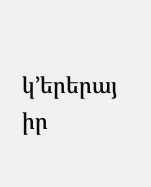կ’երերայ իր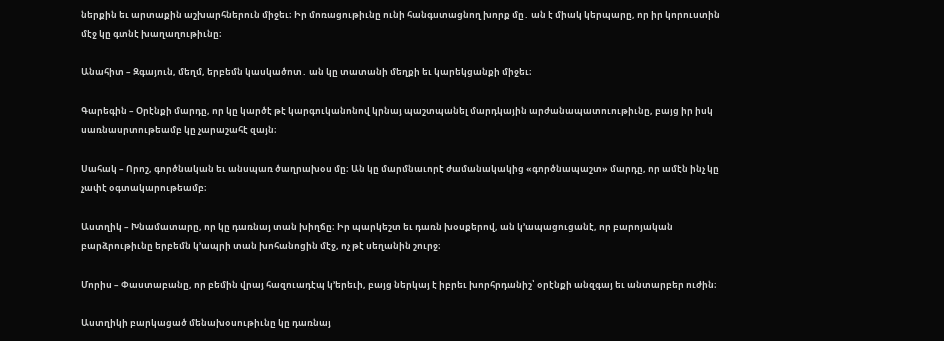ներքին եւ արտաքին աշխարհներուն միջեւ։ Իր մոռացութիւնը ունի հանգստացնող խորք մը․ ան է միակ կերպարը, որ իր կորուստին մէջ կը գտնէ խաղաղութիւնը։

Անահիտ – Զգայուն, մեղմ, երբեմն կասկածոտ․ ան կը տատանի մեղքի եւ կարեկցանքի միջեւ։

Գարեգին – Օրէնքի մարդը, որ կը կարծէ թէ կարգուկանոնով կրնայ պաշտպանել մարդկային արժանապատուութիւնը, բայց իր իսկ սառնասրտութեամբ կը չարաշահէ զայն։

Սահակ – Որոշ, գործնական եւ անսպառ ծաղրախօս մը։ Ան կը մարմնաւորէ ժամանակակից «գործնապաշտ» մարդը, որ ամէն ինչ կը չափէ օգտակարութեամբ։

Աստղիկ – Խնամատարը, որ կը դառնայ տան խիղճը։ Իր պարկեշտ եւ դառն խօսքերով, ան կ՚ապացուցանէ, որ բարոյական բարձրութիւնը երբեմն կ՚ապրի տան խոհանոցին մէջ, ոչ թէ սեղանին շուրջ։

Մորիս – Փաստաբանը, որ բեմին վրայ հազուադէպ կ՚երեւի, բայց ներկայ է իբրեւ խորհրդանիշ՝ օրէնքի անզգայ եւ անտարբեր ուժին։

Աստղիկի բարկացած մենախօսութիւնը կը դառնայ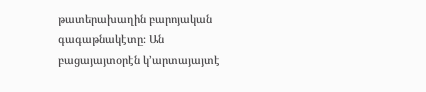թատերախաղին բարոյական գագաթնակէտը։ Ան բացայայտօրէն կ՚արտայայտէ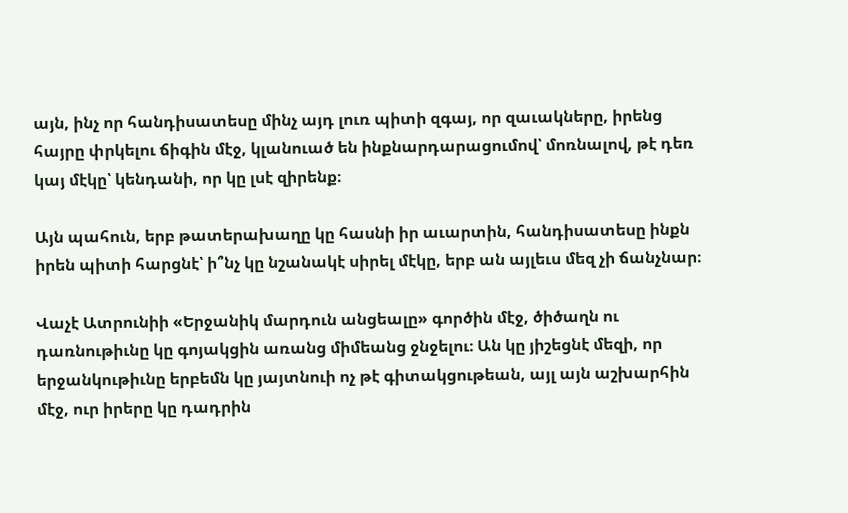այն, ինչ որ հանդիսատեսը մինչ այդ լուռ պիտի զգայ, որ զաւակները, իրենց հայրը փրկելու ճիգին մէջ, կլանուած են ինքնարդարացումով՝ մոռնալով, թէ դեռ կայ մէկը՝ կենդանի, որ կը լսէ զիրենք։

Այն պահուն, երբ թատերախաղը կը հասնի իր աւարտին, հանդիսատեսը ինքն իրեն պիտի հարցնէ՝ ի՞նչ կը նշանակէ սիրել մէկը, երբ ան այլեւս մեզ չի ճանչնար։

Վաչէ Ատրունիի «Երջանիկ մարդուն անցեալը» գործին մէջ, ծիծաղն ու դառնութիւնը կը գոյակցին առանց միմեանց ջնջելու։ Ան կը յիշեցնէ մեզի, որ երջանկութիւնը երբեմն կը յայտնուի ոչ թէ գիտակցութեան, այլ այն աշխարհին մէջ, ուր իրերը կը դադրին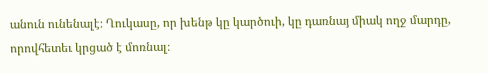անուն ունենալէ։ Ղուկասը, որ խենթ կը կարծուի, կը դառնայ միակ ողջ մարդը, որովհետեւ կրցած է մոռնալ։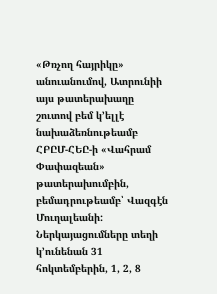«Թռչող հայրիկը» անուանումով, Ատրունիի այս թատերախաղը շուտով բեմ կ’ելլէ նախաձեռնութեամբ ՀԲԸՄ-ՀԵԸ-ի «Վահրամ Փափազեան» թատերախումբին, բեմադրութեամբ՝ Վազգէն Մուղալեանի: Ներկայացումները տեղի կ’ունենան 31 հոկտեմբերին, 1, 2, 8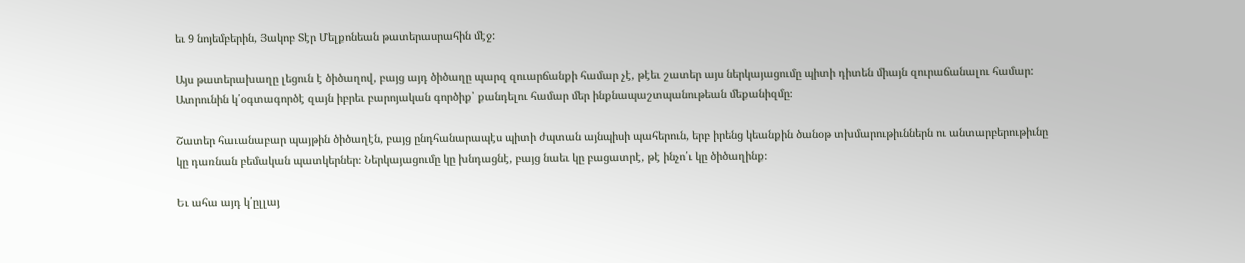եւ 9 նոյեմբերին, Յակոբ Տէր Մելքոնեան թատերասրահին մէջ:

Այս թատերախաղը լեցուն է ծիծաղով, բայց այդ ծիծաղը պարզ զուարճանքի համար չէ, թէեւ շատեր այս ներկայացումը պիտի դիտեն միայն զուրաճանալու համար: Ատրունին կ՛օգտագործէ զայն իբրեւ բարոյական գործիք՝ քանդելու համար մեր ինքնապաշտպանութեան մեքանիզմը։

Շատեր հաւանաբար պայթին ծիծաղէն, բայց ընդհանարապէս պիտի ժպտան այնպիսի պահերուն, երբ իրենց կեանքին ծանօթ տխմարութիւններն ու անտարբերութիւնը կը դառնան բեմական պատկերներ։ Ներկայացումը կը խնդացնէ, բայց նաեւ կը բացատրէ, թէ ինչո՛ւ կը ծիծաղինք։

Եւ ահա այդ կ՛ըլլայ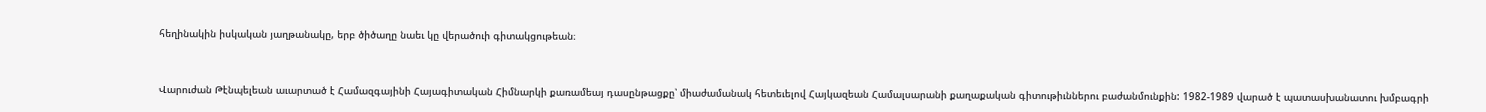հեղինակին իսկական յաղթանակը, երբ ծիծաղը նաեւ կը վերածուի գիտակցութեան։



Վարուժան Թէնպելեան աւարտած է Համազգայինի Հայագիտական Հիմնարկի քառամեայ դասընթացքը՝ միաժամանակ հետեւելով Հայկազեան Համալսարանի քաղաքական գիտութիւններու բաժանմունքին: 1982-1989 վարած է պատասխանատու խմբագրի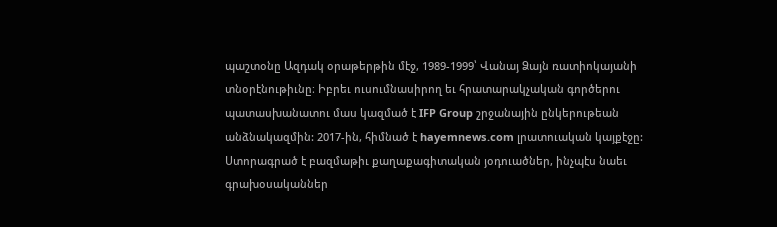պաշտօնը Ազդակ օրաթերթին մէջ, 1989-1999՝ Վանայ Ձայն ռատիոկայանի տնօրէնութիւնը։ Իբրեւ ուսումնասիրող եւ հրատարակչական գործերու պատասխանատու մաս կազմած է IFP Group շրջանային ընկերութեան անձնակազմին: 2017-ին, հիմնած է hayemnews.com լրատուական կայքէջը: Ստորագրած է բազմաթիւ քաղաքագիտական յօդուածներ, ինչպէս նաեւ գրախօսականներ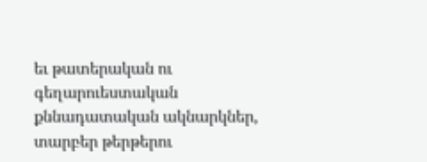եւ թատերական ու գեղարուեստական քննադատական ակնարկներ, տարբեր թերթերու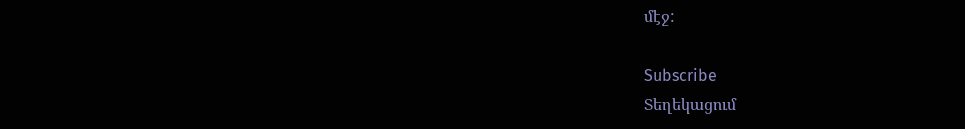մէջ:

Subscribe
Տեղեկացում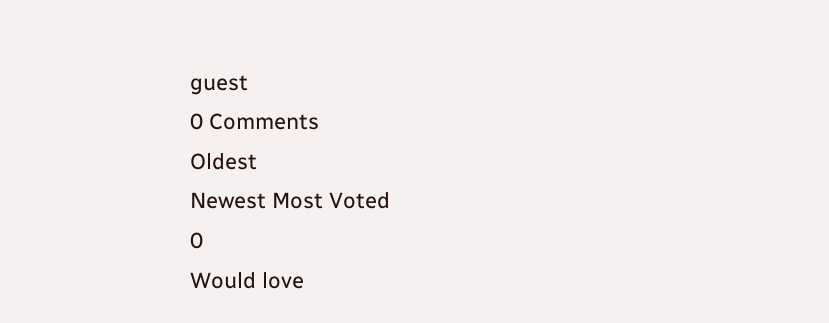guest
0 Comments
Oldest
Newest Most Voted
0
Would love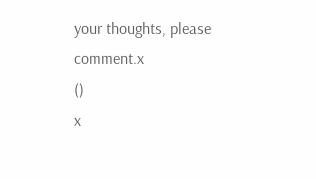your thoughts, please comment.x
()
x